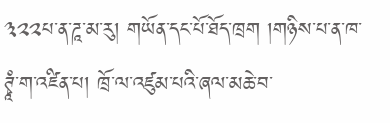༣༢༢པ་ན་ཌཱ་མ་རུ། གཡོན་དང་པོ་ཐོད་ཁྲག །གཉིས་པ་ན་ཁ་ཊྭཱཾ་ག་འཛིན་པ། ཁྲོ་ལ་འཛུམ་པའི་ཞལ་མཆེ་བ་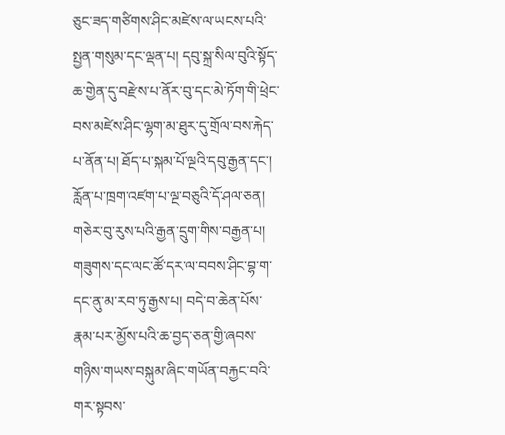ཅུང་ཟད་གཙིགས་ཤིང་མཛེས་ལ་ཡངས་པའི་སྤྱན་གསུམ་དང་ལྡན་པ། དབུ་སྐྲ་སིལ་བུའི་སྟོད་ཆ་གྱེན་དུ་བརྫེས་པ་ནོར་བུ་དང་མེ་ཏོག་གི་ཕྲེང་བས་མཛེས་ཤིང་ལྷག་མ་ཐུར་དུ་གྲོལ་བས་རྐེད་པ་ནོན་པ། ཐོད་པ་སྐམ་པོ་ལྔའི་དབུ་རྒྱན་དང་། རློན་པ་ཁྲག་འཛག་པ་ལྔ་བཅུའི་དོ་ཤལ་ཅན། གཅེར་བུ་རུས་པའི་རྒྱན་དྲུག་གིས་བརྒྱན་པ། གཟུགས་དང་ལང་ཚོ་དར་ལ་བབས་ཤིང་བྷ་ག་དང་ནུ་མ་རབ་ཏུ་རྒྱས་པ། བདེ་བ་ཆེན་པོས་རྣམ་པར་མྱོས་པའི་ཆ་བྱད་ཅན་གྱི་ཞབས་གཉིས་གཡས་བསྐུམ་ཞིང་གཡོན་བརྐྱང་བའི་གར་སྟབས་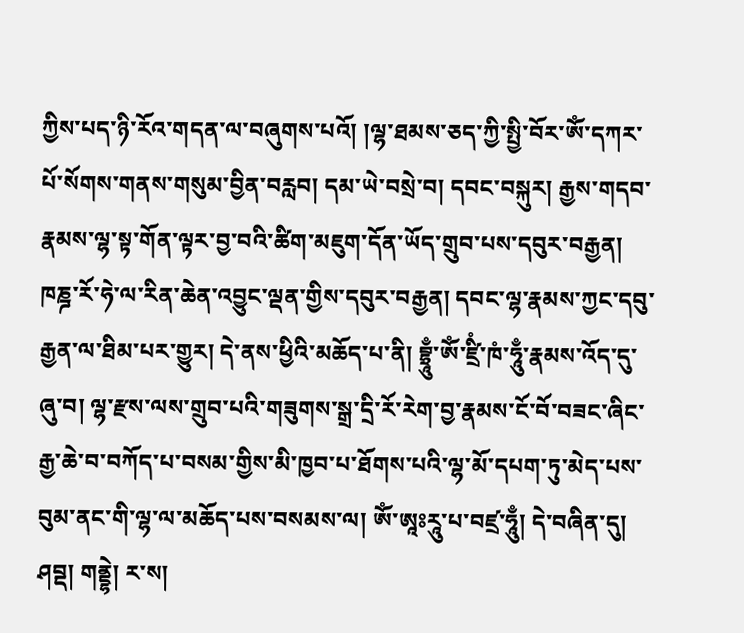ཀྱིས་པད་ཉི་རོའ་གདན་ལ་བཞུགས་པའོ། །ལྷ་ཐམས་ཅད་ཀྱི་སྤྱི་བོར་ༀ་དཀར་པོ་སོགས་གནས་གསུམ་བྱིན་བརླབ། དམ་ཡེ་བསྲེ་བ། དབང་བསྐུར། རྒྱས་གདབ་རྣམས་ལྷ་སྟ་གོན་ལྟར་བྱ་བའི་ཚིག་མཇུག་དོན་ཡོད་གྲུབ་པས་དབུར་བརྒྱན། ཁཎྜ་རོ་ཧེ་ལ་རིན་ཆེན་འབྱུང་ལྡན་གྱིས་དབུར་བརྒྱན། དབང་ལྷ་རྣམས་ཀྱང་དབུ་རྒྱན་ལ་ཐིམ་པར་གྱུར། དེ་ནས་ཕྱིའི་མཆོད་པ་ནི། བྷྲཱུྃ་ༀ་ཛྲིཾ་ཁཾ་ཧཱུྃ་རྣམས་འོད་དུ་ཞུ་བ། ལྷ་རྫས་ལས་གྲུབ་པའི་གཟུགས་སྒྲ་དྲི་རོ་རེག་བྱ་རྣམས་ངོ་བོ་བཟང་ཞིང་རྒྱ་ཆེ་བ་བཀོད་པ་བསམ་གྱིས་མི་ཁྱབ་པ་ཐོགས་པའི་ལྷ་མོ་དཔག་ཏུ་མེད་པས་བུམ་ནང་གི་ལྷ་ལ་མཆོད་པས་བསམས་ལ། ༀ་ཨཱཿརཱུ་པ་བཛྲ་ཧཱུྃ། དེ་བཞིན་དུ། ཤབྡ། གནྡྷེ། ར་ས།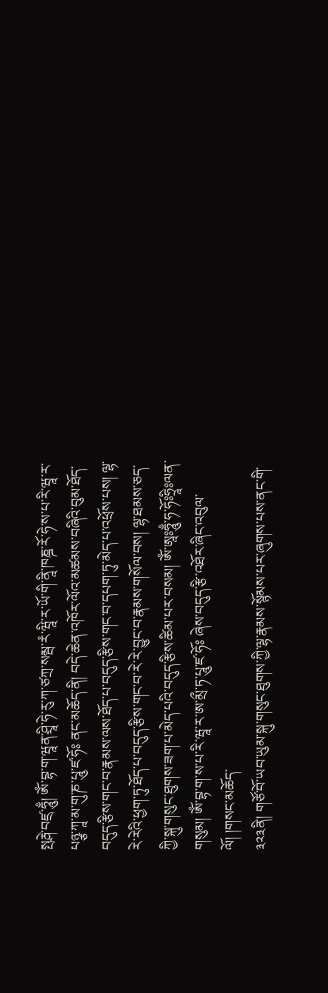སྤརྴེ་བཛྲ་ཧཱུྃ། ༀ་བྷ་ག་ཝཱན་ཤྲཱི་ཧེ་རུ་ཀ་ཙཀྲ་སམྦ་རཾ་ཝཱི་ར་ཡོ་གི་ནཱི་ཁཎྜ་རོ་ཧེ་ས་པ་རི་ཝཱ་ར་པཉྩ་ཀཱ་མ་གུ་ཎ་པཱུ་ཛ་ཧོཿ ནང་མཆོད་ནི། བདེ་ཆེན་འཁོར་ལོའ་མཚམས་བཞིའི་བུམ་ཐོད་བདུད་རྩིས་གང་བ་རྣམས་ལས་ཐོད་པ་བདུད་རྩིས་གང་བ་དཔག་ཏུ་མེད་པ་འཕྲོས་པས། ལྷ་རེ་རེའི་ཕྱག་ཏུ་ཐོད་པ་བདུད་རྩིས་གང་བ་རེ་རེ་བྱུང་བ་རྣམས་གསོལ་བས། ལྷ་ཐམས་ཅད་ཀྱི་སྐུ་གསུང་ཐུགས་ཟག་པ་མེད་པའི་བདུད་རྩིས་ཚིམ་པར་བསམ། ༀ་ཨཱཿཧཱུྃ་ཧ་ཧོཿཧྲཱིཿལན་གསུམ། ༀ་བྷ་ག་ས་པ་རི་ཝཱ་ར་ཨ་མྲྀ་ཏ་པཱུ་ཛ་ཧོཿ ཞེས་བདུད་རྩི་འཐོར་ཞིང་འབུལ་ལོ། །གསང་མཆོད་
༣༢༣ནི། གཙོ་བོ་ཡབ་ཡུམ་སྐུ་གསུང་ཐུགས་ཀྱི་ལྷ་རྣམས་སྙོམས་པར་ཞུགས་པས་ནང་གི་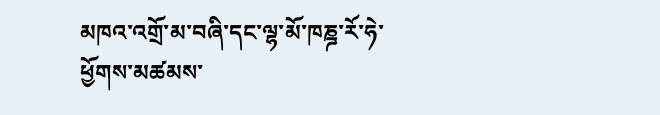མཁའ་འགྲོ་མ་བཞི་དང་ལྷ་མོ་ཁཎྜ་རོ་ཧེ་ཕྱོགས་མཚམས་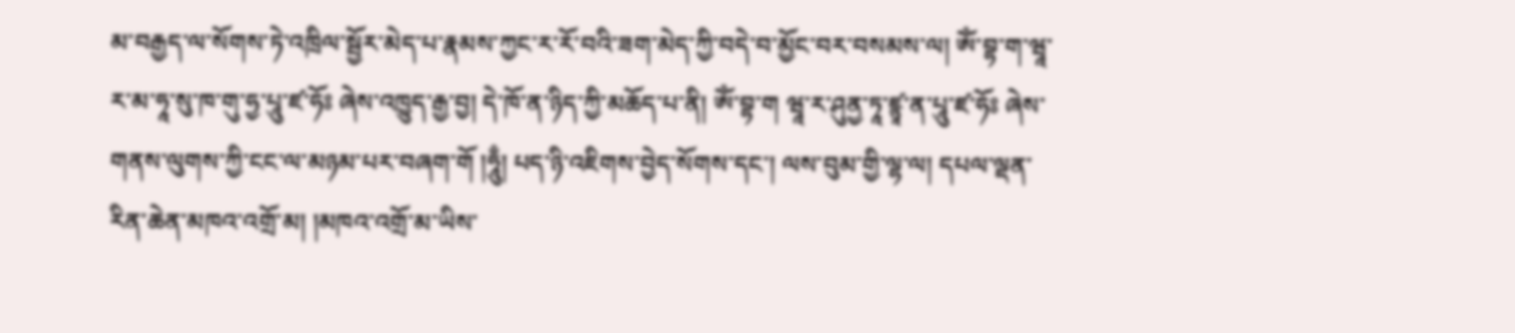མ་བརྒྱད་ལ་སོགས་ཏེ་འཁྲིལ་སྦྱོར་མེད་པ་རྣམས་ཀྱང་ར་རོ་བའི་ཟག་མེད་ཀྱི་བདེ་བ་མྱོང་བར་བསམས་ལ། ༀ་བྷ་ག་ཝཱ་ར་མ་ཧཱ་སུ་ཁ་གུ་ཧྱ་པཱུ་ཛ་ཧོཿ ཞེས་འཁྱུད་རྒྱ་བྱ། དེ་ཁོ་ན་ཉིད་ཀྱི་མཆོད་པ་ནི། ༀ་བྷ་ག ཝཱ་ར་ཤུནྱ་ཏཱ་ཛྙཱ་ན་པཱུ་ཛ་ཧོཿ ཞེས་གནས་ལུགས་ཀྱི་ངང་ལ་མཉམ་པར་བཞག་གོ །ཧཱུྃ། པད་ཉི་འཇིགས་བྱེད་སོགས་དང་། ལས་བུམ་གྱི་ལྷ་ལ། དཔལ་ལྡན་རིན་ཆེན་མཁའ་འགྲོ་མ། །མཁའ་འགྲོ་མ་ཡིས་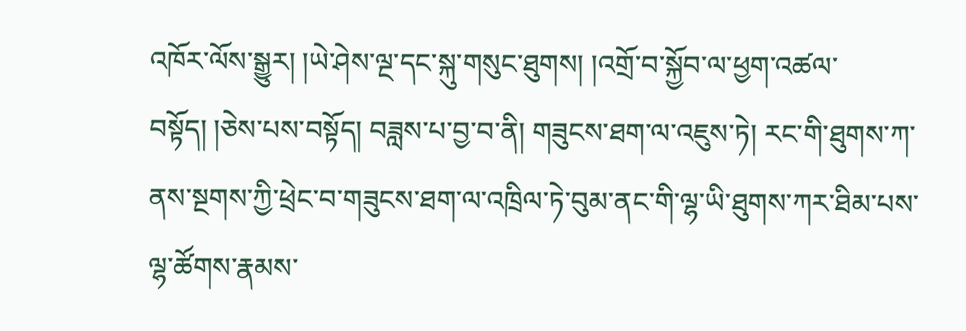འཁོར་ལོས་སྒྱུར། །ཡེ་ཤེས་ལྔ་དང་སྐུ་གསུང་ཐུགས། །འགྲོ་བ་སྐྱོབ་ལ་ཕྱག་འཚལ་བསྟོད། །ཅེས་པས་བསྟོད། བཟླས་པ་བྱ་བ་ནི། གཟུངས་ཐག་ལ་འཇུས་ཏེ། རང་གི་ཐུགས་ཀ་ནས་སྔགས་ཀྱི་ཕྲེང་བ་གཟུངས་ཐག་ལ་འཁྲིལ་ཏེ་བུམ་ནང་གི་ལྷ་ཡི་ཐུགས་ཀར་ཐིམ་པས་ལྷ་ཚོགས་རྣམས་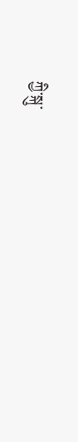ཀྱི་སྐུ་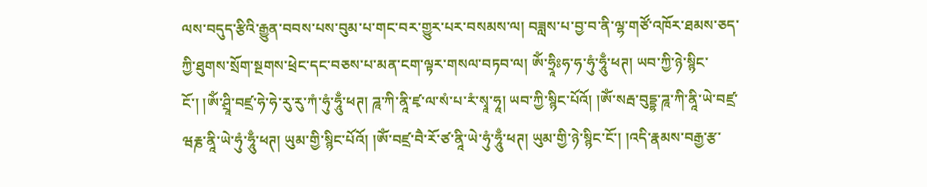ལས་བདུད་རྩིའི་རྒྱུན་བབས་པས་བུམ་པ་གང་བར་གྱུར་པར་བསམས་ལ། བཟླས་པ་བྱ་བ་ནི་ལྷ་གཙོ་འཁོར་ཐམས་ཅད་ཀྱི་ཐུགས་སྲོག་སྔགས་ཕྲེང་དང་བཅས་པ་མན་ངག་ལྟར་གསལ་བཏབ་ལ། ༀ་ཧྲཱིཿཧ་ཧ་ཧུཾ་ཧཱུྃ་ཕཊ། ཡབ་ཀྱི་ཉེ་སྙིང་ངོ་། །ༀ་ཤྲཱི་བཛྲ་ཧེ་ཧེ་རུ་རུ་ཀཾ་ཧུཾ་ཧཱུྃ་ཕཊ། ཌཱ་ཀི་ནཱི་ཛྭ་ལ་སཾ་པ་རཾ་སྭཱ་ཧཱ། ཡབ་ཀྱི་སྙིང་པོའོ། །ༀ་སརྦ་བུདྡྷ་ཌཱ་ཀི་ནཱི་ཡེ་བཛྲ་ཝརྞ་ནཱི་ཡེ་ཧུཾ་ཧཱུྃ་ཕཊ། ཡུམ་གྱི་སྙིང་པོའོ། །ༀ་བཛྲ་བཻ་རོ་ཙ་ནཱི་ཡེ་ཧུཾ་ཧཱུྃ་ཕཊ། ཡུམ་གྱི་ཉེ་སྙིང་ངོ་། །འདི་རྣམས་བརྒྱ་རྩ་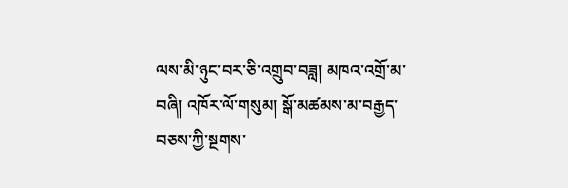ལས་མི་ཉུང་བར་ཅི་འགྲུབ་བཟླ། མཁའ་འགྲོ་མ་བཞི། འཁོར་ལོ་གསུམ། སྒོ་མཚམས་མ་བརྒྱད་བཅས་ཀྱི་སྔགས་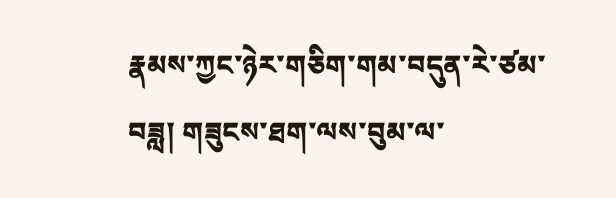རྣམས་ཀྱང་ཉེར་གཅིག་གམ་བདུན་རེ་ཙམ་བཟླ། གཟུངས་ཐག་ལས་བུམ་ལ་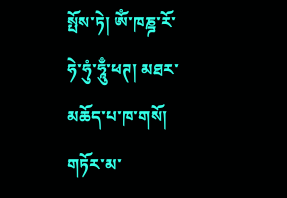སྤོས་ཏེ། ༀ་ཁཎྜ་རོ་ཧེ་ཧུཾ་ཧཱུྃ་ཕཊ། མཐར་མཆོད་པ་ཁ་གསོ། གཏོར་མ་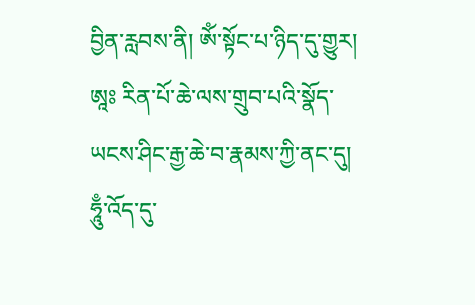བྱིན་རླབས་ནི། ༀ་སྟོང་པ་ཉིད་དུ་གྱུར། ཨཱཿ རིན་པོ་ཆེ་ལས་གྲུབ་པའི་སྣོད་ཡངས་ཤིང་རྒྱ་ཆེ་བ་རྣམས་ཀྱི་ནང་དུ། ཧཱུྃ་འོད་དུ་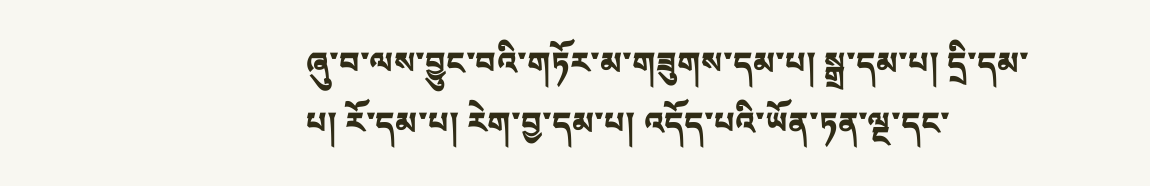ཞུ་བ་ལས་བྱུང་བའི་གཏོར་མ་གཟུགས་དམ་པ། སྒྲ་དམ་པ། དྲི་དམ་པ། རོ་དམ་པ། རེག་བྱ་དམ་པ། འདོད་པའི་ཡོན་ཏན་ལྔ་དང་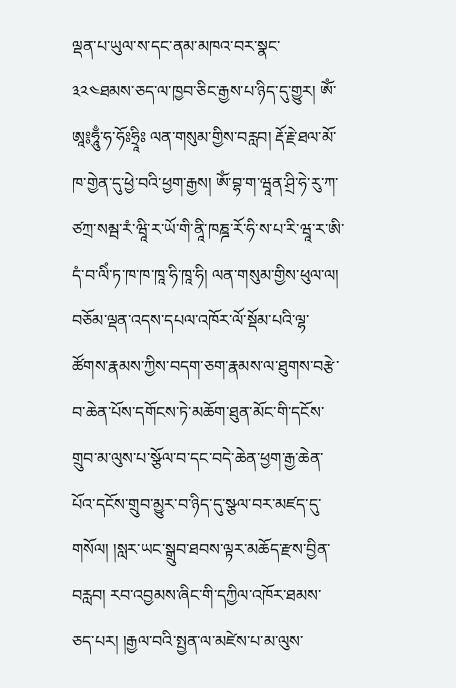ལྡན་པ་ཡུལ་ས་དང་ནམ་མཁའ་བར་སྣང་
༣༢༤ཐམས་ཅད་ལ་ཁྱབ་ཅིང་རྒྱས་པ་ཉིད་དུ་གྱུར། ༀ་ཨཱ༔ཧཱུྃ་ཧ་ཧོཿཧྲཱིཿ ལན་གསུམ་གྱིས་བརླབ། རྡོ་རྗེ་ཐལ་མོ་ཁ་གྱེན་དུ་ཕྱེ་བའི་ཕྱག་རྒྱས། ༀ་བྷ་ག་ཝཱན་ཤྲི་ཧེ་རུ་ཀ་ཙཀྲ་སམྦ་རཾ་ཝཱི་ར་ཡོ་གི་ནཱི་ཁཎྜ་རོ་ཧི་ས་པ་རི་ཝཱ་ར་ཨི་དཾ་བ་ལིཾ་ཏ་ཁ་ཁ་ཁཱ་ཧི་ཁཱ་ཧི། ལན་གསུམ་གྱིས་ཕུལ་ལ། བཅོམ་ལྡན་འདས་དཔལ་འཁོར་ལོ་སྡོམ་པའི་ལྷ་ཚོགས་རྣམས་ཀྱིས་བདག་ཅག་རྣམས་ལ་ཐུགས་བརྩེ་བ་ཆེན་པོས་དགོངས་ཏེ་མཆོག་ཐུན་མོང་གི་དངོས་གྲུབ་མ་ལུས་པ་སྩོལ་བ་དང་བདེ་ཆེན་ཕྱག་རྒྱ་ཆེན་པོའ་དངོས་གྲུབ་མྱུར་བ་ཉིད་དུ་སྩལ་བར་མཛད་དུ་གསོལ། །སླར་ཡང་སྒྲུབ་ཐབས་ལྟར་མཆོད་རྫས་བྱིན་བརླབ། རབ་འབྱམས་ཞིང་གི་དཀྱིལ་འཁོར་ཐམས་ཅད་པར། །རྒྱལ་བའི་སྤྱན་ལ་མཛེས་པ་མ་ལུས་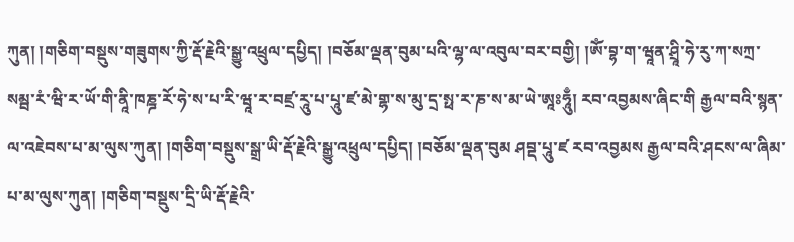ཀུན། །གཅིག་བསྡུས་གཟུགས་ཀྱི་རྡོ་རྗེའི་སྒྱུ་འཕྲུལ་དཔྱིད། །བཅོམ་ལྡན་བུམ་པའི་ལྷ་ལ་འབུལ་བར་བགྱི། །ༀ་བྷ་ག་ཝཱན་ཤྲཱི་ཧེ་རུ་ཀ་སཀྲ་སམྦ་རཾ་ཝི་ར་ཡོ་གི་ནཱི་ཁཎྜ་རོ་ཧེ་ས་པ་རི་ཝཱ་ར་བཛྲ་རཱུ་པ་པཱུ་ཛ་མེ་གྷ་ས་མུ་དྲ་སྥ་ར་ཎ་ས་མ་ཡེ་ཨཱཿཧཱུྃ། རབ་འབྱམས་ཞིང་གི རྒྱལ་བའི་སྙན་ལ་འཇེབས་པ་མ་ལུས་ཀུན། །གཅིག་བསྡུས་སྒྲ་ཡི་རྡོ་རྗེའི་སྒྱུ་འཕྲུལ་དཔྱིད། །བཅོམ་ལྡན་བུམ ཤབྡ་པཱུ་ཛ རབ་འབྱམས རྒྱལ་བའི་ཤངས་ལ་ཞིམ་པ་མ་ལུས་ཀུན། །གཅིག་བསྡུས་དྲི་ཡི་རྡོ་རྗེའི་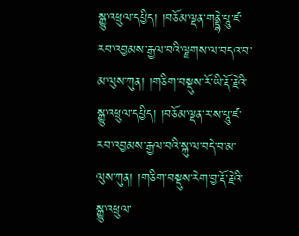སྒྱུ་འཕྲུལ་དཔྱིད། །བཅོམ་ལྡན་གནྡྷེ་པཱུ་ཛ་རབ་འབྱམས་རྒྱལ་བའི་ལྗགས་ལ་བདའ་བ་མ་ལུས་ཀུན། །གཅིག་བསྡུས་རོ་ཡི་རྡོ་རྗེའི་སྒྱུ་འཕྲུལ་དཔྱིད། །བཅོམ་ལྡན་ར་ས་པཱུ་ཛ་རབ་འབྱམས་རྒྱལ་བའི་སྐུ་ལ་བདེ་བ་མ་ལུས་ཀུན། །གཅིག་བསྡུས་རེག་བྱ་རྡོ་རྗེའི་སྒྱུ་འཕྲུལ་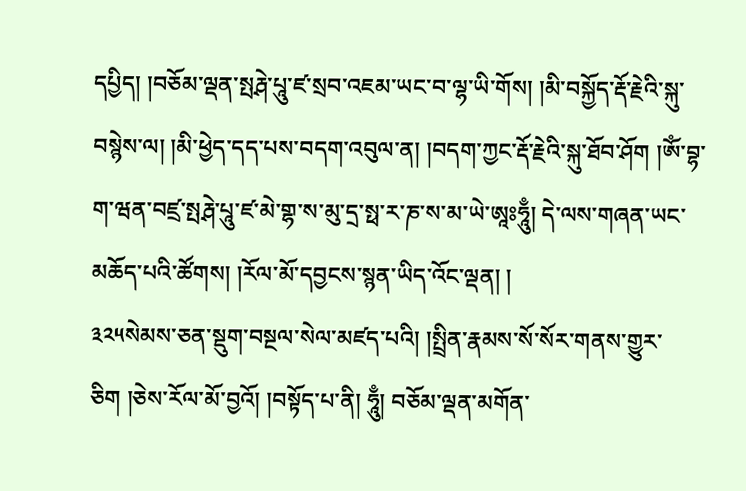དཔྱིད། །བཅོམ་ལྡན་སྤརྴེ་པཱུ་ཛ་སྲབ་འཇམ་ཡང་བ་ལྷ་ཡི་གོས། །མི་བསྐྱོད་རྡོ་རྗེའི་སྐུ་བསྙེས་ལ། །མི་ཕྱེད་དད་པས་བདག་འབུལ་ན། །བདག་ཀྱང་རྡོ་རྗེའི་སྐུ་ཐོབ་ཤོག །ༀ་བྷ་ག་ཝན་བཛྲ་སྤརྴེ་པཱུ་ཛ་མེ་གྷ་ས་མུ་དྲ་སྥ་ར་ཎ་ས་མ་ཡེ་ཨཱཿཧཱུྃ། དེ་ལས་གཞན་ཡང་མཆོད་པའི་ཚོགས། །རོལ་མོ་དབྱངས་སྙན་ཡིད་འོང་ལྡན། །
༣༢༥སེམས་ཅན་སྡུག་བསྔལ་སེལ་མཛད་པའི། །སྤྲིན་རྣམས་སོ་སོར་གནས་གྱུར་ཅིག །ཅེས་རོལ་མོ་བྱའོ། །བསྟོད་པ་ནི། ཧཱུྃ། བཅོམ་ལྡན་མགོན་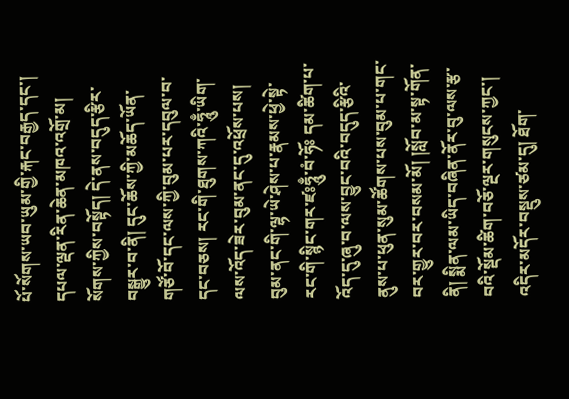པོ་སོགས་ཡབ་ཡུམ་གྱི་རྐང་བརྒྱད་དང་། དཔལ་ལྡན་རིན་ཆེན་མཁའ་འགྲོ་མ། སོགས་ཀྱིས་བསྟོད། དེ་ནས་བདུད་རྩིར་བསྒྱུར་བ་ནི། དུང་ཆོས་ཀྱི་མཆོད་ཡོན་གཙོ་བོ་དང་ལས་ཀྱི་བུམ་པར་དབུལ་བ་དང་བཅས། རང་གི་ཐུགས་ཀའི་ཧཱུྃ་ཡིག་ལས་འོད་ཟེར་བུམ་ནང་དུ་འཕྲོས་པས། བུམ་ནང་གི་ལྷ་ཡེ་ཤེས་པ་རྣམས་ཕྱེ་སྟེ་རང་གི་སྙིང་གར་ཛཿཧཱུྃ་བཾ་ཧོཿ དམ་ཚིག་པ་འོད་དུ་ཞུ་བ་ལས་བྱུང་བའི་བདུད་རྩིའི་ནུས་པ་ཕུན་སུམ་ཚོགས་པས་བུམ་པ་གང་བར་གྱུར་བར་བསམ་མོ། །སློབ་མ་སྟ་གོན་ནི། སྨིན་ལམ་ཡིད་བཞིན་ནོར་བུ་ལས་རྩ་བའི་སྡོམ་ཚིག་བཅོ་ལྔར་གསུངས་ཀྱང་། འདིར་མདོར་བསྡུས་ཙམ་དུ། ཐོག་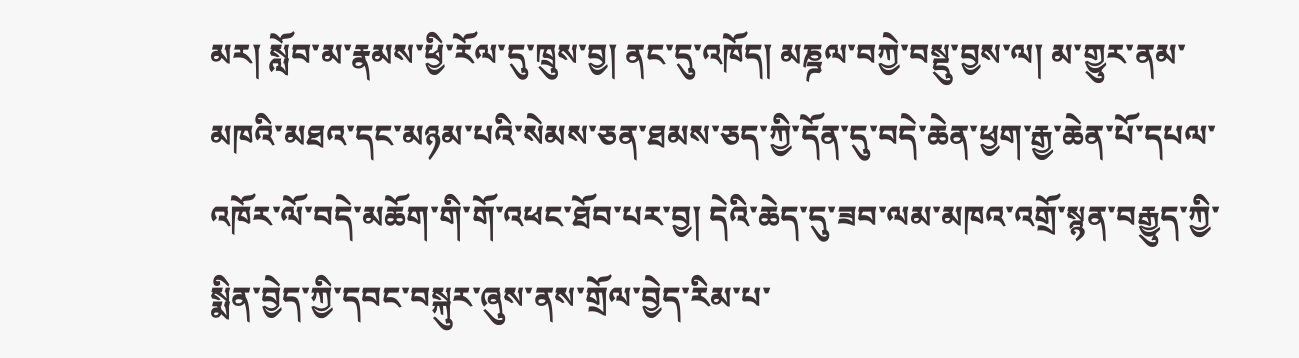མར། སློབ་མ་རྣམས་ཕྱི་རོལ་དུ་ཁྲུས་བྱ། ནང་དུ་འཁོད། མཎྜལ་བཀྱེ་བསྡུ་བྱས་ལ། མ་གྱུར་ནམ་མཁའི་མཐའ་དང་མཉམ་པའི་སེམས་ཅན་ཐམས་ཅད་ཀྱི་དོན་དུ་བདེ་ཆེན་ཕྱག་རྒྱ་ཆེན་པོ་དཔལ་འཁོར་ལོ་བདེ་མཆོག་གི་གོ་འཕང་ཐོབ་པར་བྱ། དེའི་ཆེད་དུ་ཟབ་ལམ་མཁའ་འགྲོ་སྙན་བརྒྱུད་ཀྱི་སྨིན་བྱེད་ཀྱི་དབང་བསྐུར་ཞུས་ནས་གྲོལ་བྱེད་རིམ་པ་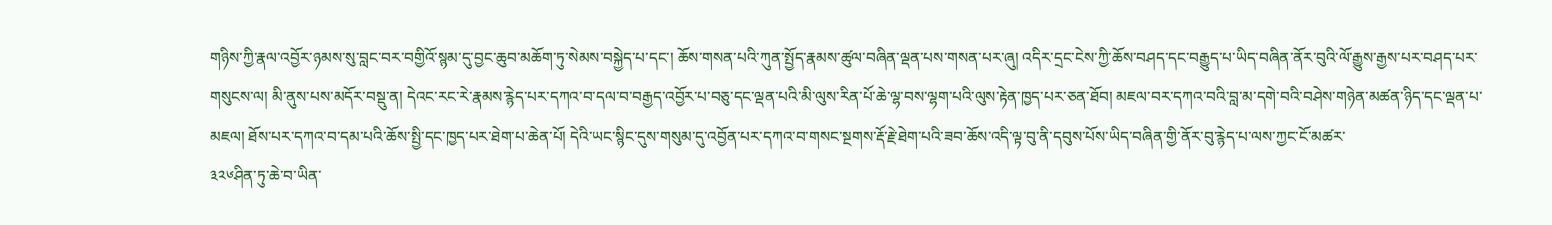གཉིས་ཀྱི་རྣལ་འབྱོར་ཉམས་སུ་བླང་བར་བགྱིའོ་སྙམ་དུ་བྱང་ཆུབ་མཆོག་ཏུ་སེམས་བསྐྱེད་པ་དང་། ཆོས་གསན་པའི་ཀུན་སྤྱོད་རྣམས་ཚུལ་བཞིན་ལྡན་པས་གསན་པར་ཞུ། འདིར་དྲང་ངེས་ཀྱི་ཆོས་བཤད་དང་བརྒྱུད་པ་ཡིད་བཞིན་ནོར་བུའི་ལོ་རྒྱུས་རྒྱས་པར་བཤད་པར་གསུངས་ལ། མི་ནུས་པས་མདོར་བསྡུ་ན། དེའང་རང་རེ་རྣམས་རྙེད་པར་དཀའ་བ་དལ་བ་བརྒྱད་འབྱོར་པ་བཅུ་དང་ལྡན་པའི་མི་ལུས་རིན་པོ་ཆེ་ལྷ་བས་ལྷག་པའི་ལུས་རྟེན་ཁྱད་པར་ཅན་ཐོབ། མཇལ་བར་དཀའ་བའི་བླ་མ་དགེ་བའི་བཤེས་གཉེན་མཚན་ཉིད་དང་ལྡན་པ་མཇལ། ཐོས་པར་དཀའ་བ་དམ་པའི་ཆོས་སྤྱི་དང་ཁྱད་པར་ཐེག་པ་ཆེན་པོ། དེའི་ཡང་སྙིང་དུས་གསུམ་དུ་འབྱོན་པར་དཀའ་བ་གསང་སྔགས་རྡོ་རྗེ་ཐེག་པའི་ཟབ་ཆོས་འདི་ལྟ་བུ་ནི་དབུས་པོས་ཡིད་བཞིན་གྱི་ནོར་བུ་རྙེད་པ་ལས་ཀྱང་ངོ་མཚར་
༣༢༦ཤིན་ཏུ་ཆེ་བ་ཡིན་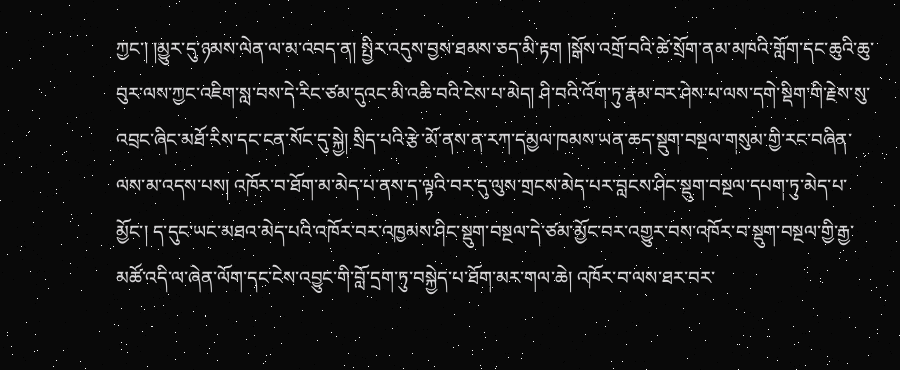ཀྱང་། །མྱུར་དུ་ཉམས་ལེན་ལ་མ་འབད་ན། སྤྱིར་འདུས་བྱས་ཐམས་ཅད་མི་རྟག །སྒོས་འགྲོ་བའི་ཚེ་སྲོག་ནམ་མཁའི་གློག་དང་ཆུའི་ཆུ་བུར་ལས་ཀྱང་འཇིག་སླ་བས་དེ་རིང་ཙམ་དུའང་མི་འཆི་བའི་ངེས་པ་མེད། ཤི་བའི་འོག་ཏུ་རྣམ་བར་ཤེས་པ་ལས་དགེ་སྡིག་གི་རྗེས་སུ་འབྲང་ཞིང་མཐོ་རིས་དང་ངན་སོང་དུ་སྐྱེ། སྲིད་པའི་རྩེ་མོ་ནས་ན་རཀ་དམྱལ་ཁམས་ཡན་ཆད་སྡུག་བསྔལ་གསུམ་གྱི་རང་བཞིན་ལས་མ་འདས་པས། འཁོར་བ་ཐོག་མ་མེད་པ་ནས་ད་ལྟའི་བར་དུ་ལུས་གྲངས་མེད་པར་བླངས་ཤིང་སྡུག་བསྔལ་དཔག་ཏུ་མེད་པ་མྱོང་། ད་དུང་ཡང་མཐའ་མེད་པའི་འཁོར་བར་འཁྱམས་ཤིང་སྡུག་བསྔལ་དེ་ཙམ་མྱོང་བར་འགྱུར་བས་འཁོར་བ་སྡུག་བསྔལ་གྱི་རྒྱ་མཚོ་འདི་ལ་ཞེན་ལོག་དང་ངེས་འབྱུང་གི་བློ་དྲག་ཏུ་བསྐྱེད་པ་ཐོག་མར་གལ་ཆེ། འཁོར་བ་ལས་ཐར་བར་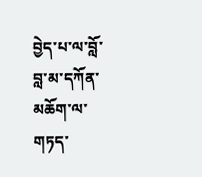བྱེད་པ་ལ་བློ་བླ་མ་དཀོན་མཆོག་ལ་གཏད་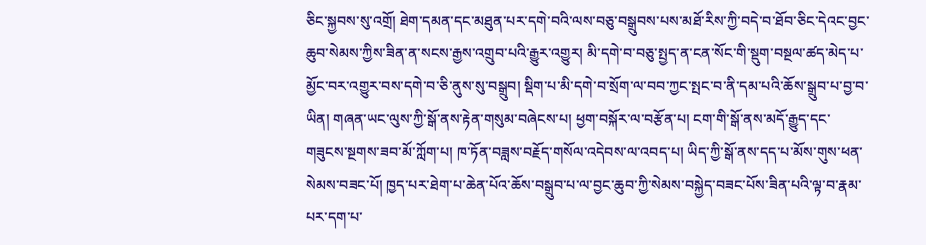ཅིང་སྐྱབས་སུ་འགྲོ། ཐེག་དམན་དང་མཐུན་པར་དགེ་བའི་ལས་བཅུ་བསྒྲུབས་པས་མཐོ་རིས་ཀྱི་བདེ་བ་ཐོབ་ཅིང་དེའང་བྱང་ཆུབ་སེམས་ཀྱིས་ཟིན་ན་སངས་རྒྱས་འགྲུབ་པའི་རྒྱུར་འགྱུར། མི་དགེ་བ་བཅུ་སྤྱད་ན་ངན་སོང་གི་སྡུག་བསྔལ་ཚད་མེད་པ་མྱོང་བར་འགྱུར་བས་དགེ་བ་ཅི་ནུས་སུ་བསྒྲུབ། སྡིག་པ་མི་དགེ་བ་སྲོག་ལ་བབ་ཀྱང་སྤང་བ་ནི་དམ་པའི་ཆོས་སྒྲུབ་པ་བྱ་བ་ཡིན། གཞན་ཡང་ལུས་ཀྱི་སྒོ་ནས་རྟེན་གསུམ་བཞེངས་པ། ཕྱག་བསྐོར་ལ་བརྩོན་པ། ངག་གི་སྒོ་ནས་མདོ་རྒྱུད་དང་གཟུངས་སྔགས་ཟབ་མོ་ཀློག་པ། ཁ་ཏོན་བཟླས་བརྗོད་གསོལ་འདེབས་ལ་འབད་པ། ཡིད་ཀྱི་སྒོ་ནས་དད་པ་མོས་གུས་ཕན་སེམས་བཟང་པོ། ཁྱད་པར་ཐེག་པ་ཆེན་པོའ་ཆོས་བསྒྲུབ་པ་ལ་བྱང་ཆུབ་ཀྱི་སེམས་བསྐྱེད་བཟང་པོས་ཟིན་པའི་ལྟ་བ་རྣམ་པར་དག་པ་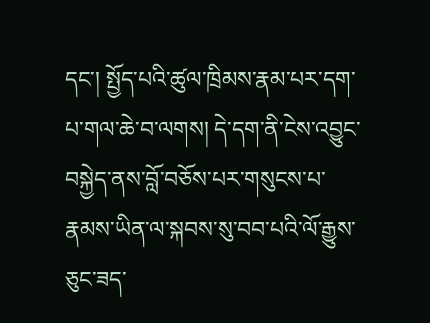དང་། སྤྱོད་པའི་ཚུལ་ཁྲིམས་རྣམ་པར་དག་པ་གལ་ཆེ་བ་ལགས། དེ་དག་ནི་ངེས་འབྱུང་བསྐྱེད་ནས་བློ་བཅོས་པར་གསུངས་པ་རྣམས་ཡིན་ལ་སྐབས་སུ་བབ་པའི་ལོ་རྒྱུས་ཅུང་ཟད་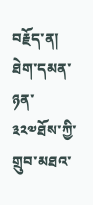བརྗོད་ན། ཐེག་དམན་ཉན་
༣༢༧ཐོས་ཀྱི་གྲུབ་མཐའ་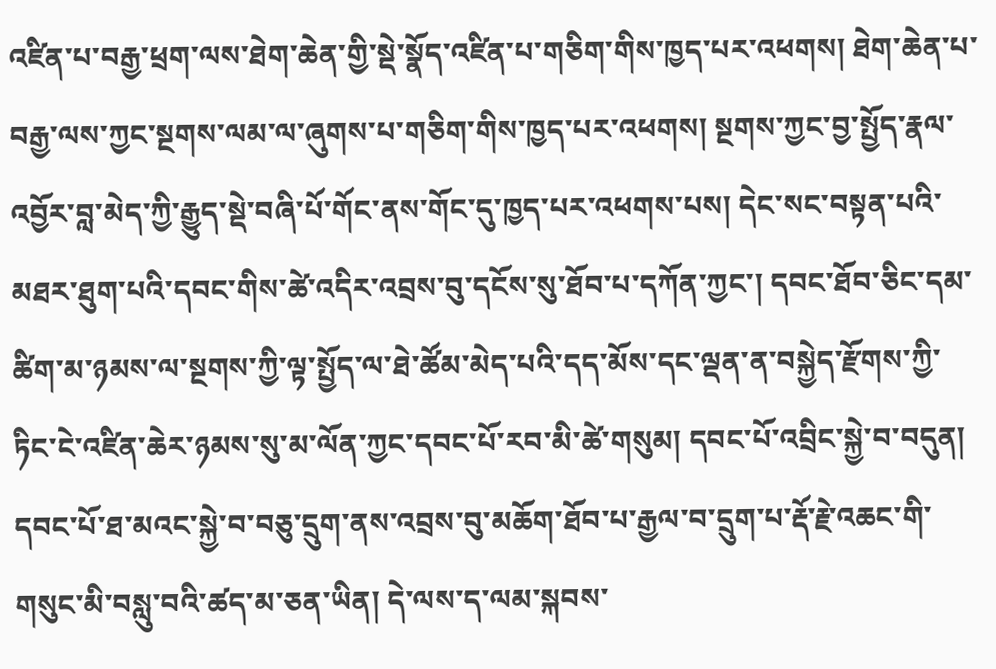འཛིན་པ་བརྒྱ་ཕྲག་ལས་ཐེག་ཆེན་གྱི་སྡེ་སྣོད་འཛིན་པ་གཅིག་གིས་ཁྱད་པར་འཕགས། ཐེག་ཆེན་པ་བརྒྱ་ལས་ཀྱང་སྔགས་ལམ་ལ་ཞུགས་པ་གཅིག་གིས་ཁྱད་པར་འཕགས། སྔགས་ཀྱང་བྱ་སྤྱོད་རྣལ་འབྱོར་བླ་མེད་ཀྱི་རྒྱུད་སྡེ་བཞི་པོ་གོང་ནས་གོང་དུ་ཁྱད་པར་འཕགས་པས། དེང་སང་བསྟན་པའི་མཐར་ཐུག་པའི་དབང་གིས་ཚེ་འདིར་འབྲས་བུ་དངོས་སུ་ཐོབ་པ་དཀོན་ཀྱང་། དབང་ཐོབ་ཅིང་དམ་ཚིག་མ་ཉམས་ལ་སྔགས་ཀྱི་ལྟ་སྤྱོད་ལ་ཐེ་ཚོམ་མེད་པའི་དད་མོས་དང་ལྡན་ན་བསྐྱེད་རྫོགས་ཀྱི་ཏིང་ངེ་འཛིན་ཆེར་ཉམས་སུ་མ་ལོན་ཀྱང་དབང་པོ་རབ་མི་ཚེ་གསུམ། དབང་པོ་འབྲིང་སྐྱེ་བ་བདུན། དབང་པོ་ཐ་མའང་སྐྱེ་བ་བཅུ་དྲུག་ནས་འབྲས་བུ་མཆོག་ཐོབ་པ་རྒྱལ་བ་དྲུག་པ་རྡོ་རྗེ་འཆང་གི་གསུང་མི་བསླུ་བའི་ཚད་མ་ཅན་ཡིན། དེ་ལས་ད་ལམ་སྐབས་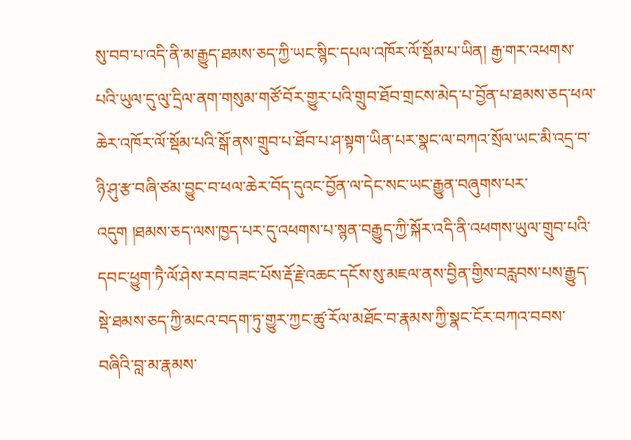སུ་བབ་པ་འདི་ནི་མ་རྒྱུད་ཐམས་ཅད་ཀྱི་ཡང་སྙིང་དཔལ་འཁོར་ལོ་སྡོམ་པ་ཡིན། རྒྱ་གར་འཕགས་པའི་ཡུལ་དུ་ལུ་དྲིལ་ནག་གསུམ་གཙོ་བོར་གྱུར་པའི་གྲུབ་ཐོབ་གྲངས་མེད་པ་བྱོན་པ་ཐམས་ཅད་ཕལ་ཆེར་འཁོར་ལོ་སྡོམ་པའི་སྒོ་ནས་གྲུབ་པ་ཐོབ་པ་ཤ་སྟག་ཡིན་པར་སྣང་ལ་བཀའ་སྲོལ་ཡང་མི་འདྲ་བ་ཉི་ཤུ་རྩ་བཞི་ཙམ་བྱུང་བ་ཕལ་ཆེར་བོད་དུའང་བྱོན་ལ་དེང་སང་ཡང་རྒྱུན་བཞུགས་པར་འདུག །ཐམས་ཅད་ལས་ཁྱད་པར་དུ་འཕགས་པ་སྙན་བརྒྱུད་ཀྱི་སྐོར་འདི་ནི་འཕགས་ཡུལ་གྲུབ་པའི་དབང་ཕྱུག་ཏཻ་ལོ་ཤེས་རབ་བཟང་པོས་རྡོ་རྗེ་འཆང་དངོས་སུ་མཇལ་ནས་བྱིན་གྱིས་བརླབས་པས་རྒྱུད་སྡེ་ཐམས་ཅད་ཀྱི་མངའ་བདག་ཏུ་གྱུར་ཀྱང་ཚུ་རོལ་མཐོང་བ་རྣམས་ཀྱི་སྣང་ངོར་བཀའ་བབས་བཞིའི་བླ་མ་རྣམས་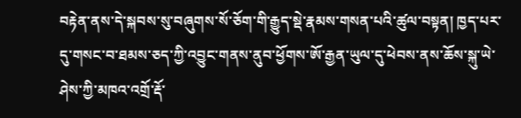བརྟེན་ནས་དེ་སྐབས་སུ་བཞུགས་སོ་ཅོག་གི་རྒྱུད་སྡེ་རྣམས་གསན་པའི་ཚུལ་བསྟན། ཁྱད་པར་དུ་གསང་བ་ཐམས་ཅད་ཀྱི་འབྱུང་གནས་ནུབ་ཕྱོགས་ཨོ་རྒྱན་ཡུལ་དུ་ཕེབས་ནས་ཆོས་སྐུ་ཡེ་ཤེས་ཀྱི་མཁའ་འགྲོ་རྡོ་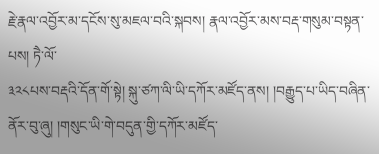རྗེ་རྣལ་འབྱོར་མ་དངོས་སུ་མཇལ་བའི་སྐབས། རྣལ་འབྱོར་མས་བརྡ་གསུམ་བསྟན་པས། ཏཻ་ལོ་
༣༢༨པས་བརྡའི་དོན་གོ་སྟེ། སྐུ་ཙཀ་ལི་ཡི་དཀོར་མཛོད་ནས། །བརྒྱུད་པ་ཡིད་བཞིན་ནོར་བུ་ཞུ། །གསུང་ཡི་གེ་བདུན་གྱི་དཀོར་མཛོད་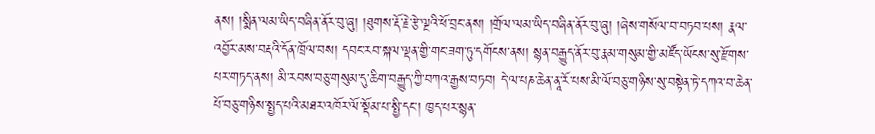ནས། །སྨིན་ལམ་ཡིད་བཞིན་ནོར་བུ་ཞུ། །ཐུགས་རྡོ་རྗེ་རྩེ་ལྔའི་ཕོ་བྲང་ནས། །གྲོལ་ལམ་ཡིད་བཞིན་ནོར་བུ་ཞུ། །ཞེས་གསོལ་བ་བཏབ་པས། རྣལ་འབྱོར་མས་བརྡའི་དོན་ཁྲོལ་བས། དབང་རབ་སྐལ་ལྡན་གྱི་གང་ཟག་ཏུ་དགོངས་ནས། སྙན་བརྒྱུད་ནོར་བུ་རྣམ་གསུམ་གྱི་མཛོད་ཡོངས་སུ་རྫོགས་པར་གཏད་ནས། མི་རབས་བཅུ་གསུམ་དུ་ཆིག་བརྒྱུད་ཀྱི་བཀའ་རྒྱས་བཏབ། དེ་ལ་པཎ་ཆེན་ནཱ་རོ་པས་མི་ལོ་བཅུ་གཉིས་སུ་བསྟེན་ཏེ་དཀའ་བ་ཆེན་པོ་བཅུ་གཉིས་སྤྱད་པའི་མཐར་འཁོར་ལོ་སྡོམ་པ་སྤྱི་དང་། ཁྱད་པར་སྙན་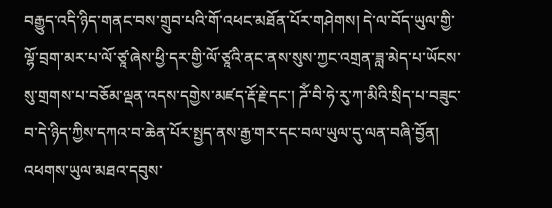བརྒྱུད་འདི་ཉིད་གནང་བས་གྲུབ་པའི་གོ་འཕང་མཐོན་པོར་གཤེགས། དེ་ལ་བོད་ཡུལ་གྱི་ལྷོ་བྲག་མར་པ་ལོ་ཙཱ་ཞེས་ཕྱི་དར་གྱི་ལོ་ཙཱའི་ནང་ནས་སུས་ཀྱང་འགྲན་ཟླ་མེད་པ་ཡོངས་སུ་གྲགས་པ་བཅོམ་ལྡན་འདས་དགྱེས་མཛད་རྡོ་རྗེ་དང་། ཌོཾ་བི་ཧེ་རུ་ཀ་མིའི་སྲིད་པ་བཟུང་བ་དེ་ཉིད་ཀྱིས་དཀའ་བ་ཆེན་པོར་སྤྱད་ནས་རྒྱ་གར་དང་བལ་ཡུལ་དུ་ལན་བཞི་བྱོན། འཕགས་ཡུལ་མཐའ་དབུས་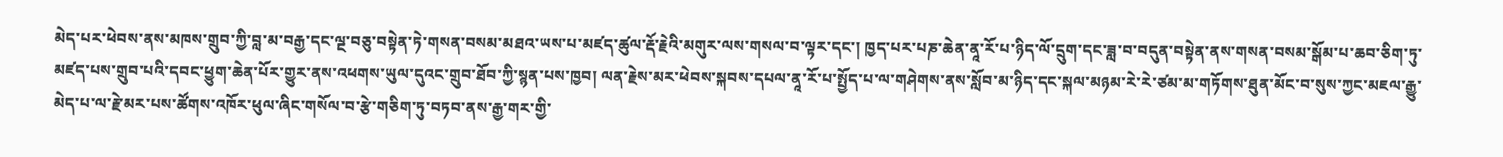མེད་པར་ཕེབས་ནས་མཁས་གྲུབ་ཀྱི་བླ་མ་བརྒྱ་དང་ལྔ་བཅུ་བསྟེན་ཏེ་གསན་བསམ་མཐའ་ཡས་པ་མཛད་ཚུལ་རྡོ་རྗེའི་མགུར་ལས་གསལ་བ་ལྟར་དང་། ཁྱད་པར་པཎ་ཆེན་ནཱ་རོ་པ་ཉིད་ལོ་དྲུག་དང་ཟླ་བ་བདུན་བསྟེན་ནས་གསན་བསམ་སྒོམ་པ་ཆབ་ཅིག་ཏུ་མཛད་པས་གྲུབ་པའི་དབང་ཕྱུག་ཆེན་པོར་གྱུར་ནས་འཕགས་ཡུལ་དུའང་གྲུབ་ཐོབ་ཀྱི་སྙན་པས་ཁྱབ། ལན་རྗེས་མར་ཕེབས་སྐབས་དཔལ་ནཱ་རོ་པ་སྤྱོད་པ་ལ་གཤེགས་ནས་སློབ་མ་ཉིད་དང་སྐལ་མཉམ་རེ་རེ་ཙམ་མ་གཏོགས་ཐུན་མོང་བ་སུས་ཀྱང་མཇལ་རྒྱུ་མེད་པ་ལ་རྗེ་མར་པས་ཚོགས་འཁོར་ཕུལ་ཞིང་གསོལ་བ་རྩེ་གཅིག་ཏུ་བཏབ་ནས་རྒྱ་གར་གྱི་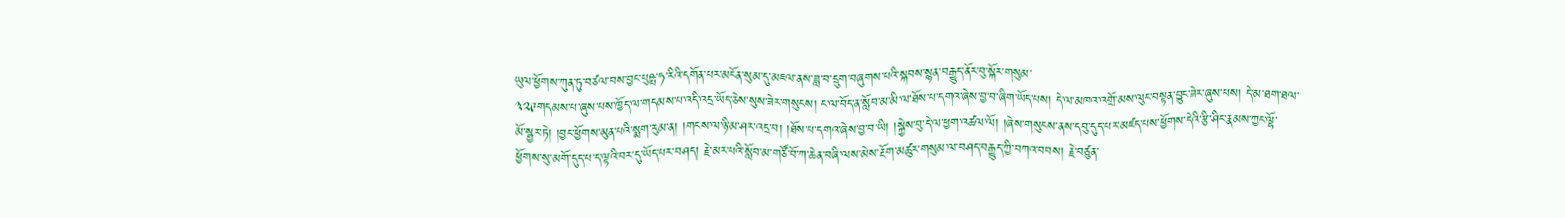ཡུལ་ཕྱོགས་ཀུན་ཏུ་བཙལ་བས་བྱང་པུཥྤ་ཧ་རིའི་དགོན་པར་མངོན་སུམ་དུ་མཇལ་ནས་ཟླ་བ་དྲུག་བཞུགས་པའི་སྐབས་སྙན་བརྒྱུད་ནོར་བུ་སྐོར་གསུམ་
༣༢༩གདམས་པ་ཞུས་པས་ཁྱོད་ལ་གདམས་པ་འདི་འདྲ་ཡོད་ཅེས་སུས་ཟེར་གསུངས། ང་ལ་བོད་ན་སློབ་མ་མི་ལ་ཐོས་པ་དགའ་ཞེས་བྱ་བ་ཞིག་ཡོད་པས། དེ་ལ་མཁའ་འགྲོ་མས་ལུང་བསྟན་བྱུང་ཟེར་ཞུས་པས། དེ་མ་ཐག་ཐལ་མོ་སྦྱར་ཏེ། །བྱང་ཕྱོགས་མུན་པའི་སྨག་རུམ་ན། །གངས་ལ་ཉི་མ་ཤར་འདྲ་བ། །ཐོས་པ་དགའ་ཞེས་བྱ་བ་ཡི། །སྐྱེས་བུ་དེ་ལ་ཕྱག་འཚལ་ལོ། །ཞེས་གསུངས་ནས་དབུ་དུད་པར་མཛད་པས་ཕྱོགས་དེའི་རྩི་ཤིང་རྣམས་ཀྱང་ལྷོ་ཕྱོགས་སུ་མགོ་དུད་པ་ད་ལྟའི་བར་དུ་ཡོད་པར་བཤད། རྗེ་མར་པའི་སློབ་མ་གཙོ་བོ་ཀ་ཆེན་བཞི་ལས་མེས་རྔོག་མཚུར་གསུམ་ལ་བཤད་བརྒྱུད་ཀྱི་བཀའ་བབས། རྗེ་བཙུན་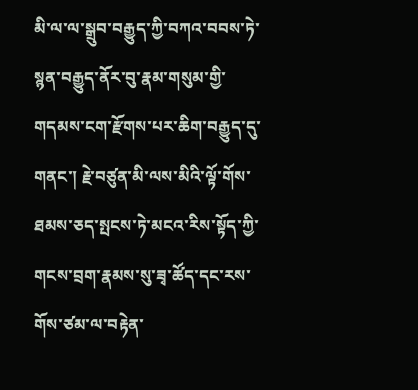མི་ལ་ལ་སྒྲུབ་བརྒྱུད་ཀྱི་བཀའ་བབས་ཏེ་སྙན་བརྒྱུད་ནོར་བུ་རྣམ་གསུམ་གྱི་གདམས་ངག་རྫོགས་པར་ཆིག་བརྒྱུད་དུ་གནང་། རྗེ་བཙུན་མི་ལས་མིའི་ལྟོ་གོས་ཐམས་ཅད་སྤངས་ཏེ་མངའ་རིས་སྟོད་ཀྱི་གངས་བྲག་རྣམས་སུ་ཟྭ་ཚོད་དང་རས་གོས་ཙམ་ལ་བརྟེན་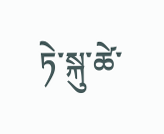ཏེ་སྐུ་ཚེ་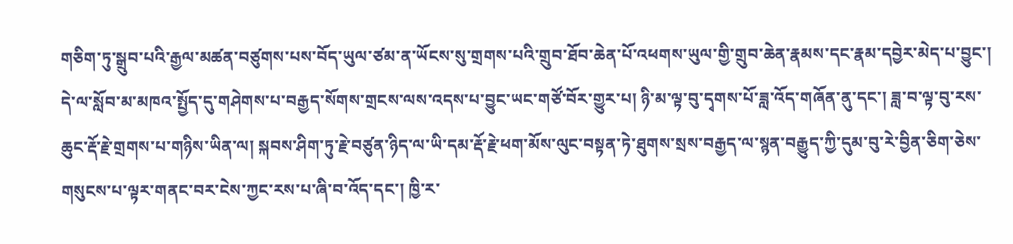གཅིག་ཏུ་སྒྲུབ་པའི་རྒྱལ་མཚན་བཙུགས་པས་བོད་ཡུལ་ཙམ་ན་ཡོངས་སུ་གྲགས་པའི་གྲུབ་ཐོབ་ཆེན་པོ་འཕགས་ཡུལ་གྱི་གྲུབ་ཆེན་རྣམས་དང་རྣམ་དབྱེར་མེད་པ་བྱུང་། དེ་ལ་སློབ་མ་མཁའ་སྤྱོད་དུ་གཤེགས་པ་བརྒྱད་སོགས་གྲངས་ལས་འདས་པ་བྱུང་ཡང་གཙོ་བོར་གྱུར་པ། ཉི་མ་ལྟ་བུ་དྭགས་པོ་ཟླ་འོད་གཞོན་ནུ་དང་། ཟླ་བ་ལྟ་བུ་རས་ཆུང་རྡོ་རྗེ་གྲགས་པ་གཉིས་ཡིན་ལ། སྐབས་ཤིག་ཏུ་རྗེ་བཙུན་ཉིད་ལ་ཡི་དམ་རྡོ་རྗེ་ཕག་མོས་ལུང་བསྟན་ཏེ་ཐུགས་སྲས་བརྒྱད་ལ་སྙན་བརྒྱུད་ཀྱི་དུམ་བུ་རེ་བྱིན་ཅིག་ཅེས་གསུངས་པ་ལྟར་གནང་བར་ངེས་ཀྱང་རས་པ་ཞི་བ་འོད་དང་། ཁྱི་ར་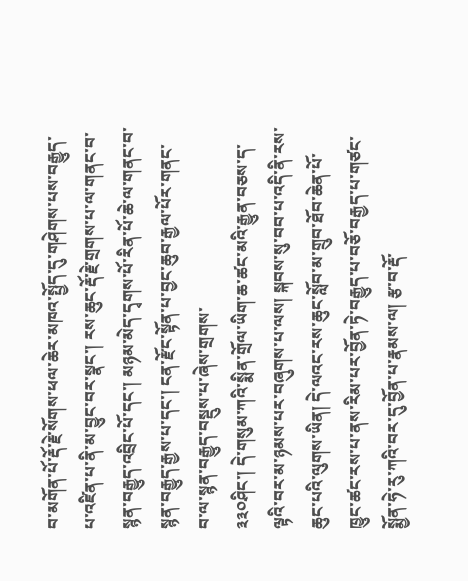བ་མགོན་པོ་རྡོ་རྗེ་སོགས་ཕལ་ཆེར་མཁའ་སྤྱོད་དུ་གཤེགས་པས་བརྒྱུད་པ་འཛིན་པ་ནི་མ་བྱུང་བར་སྣང་། རས་ཆུང་རྡོ་རྗེ་གྲགས་པ་ལ་གནང་བ་སྙན་བརྒྱུད་འབྲིང་པོ་དང་། མཉམ་མེད་དྭགས་པོ་རིན་པོ་ཆེ་ལ་གནང་བ་སྙན་བརྒྱུད་རྒྱས་པ་དང་། ངན་རྫོང་སྟོན་པ་བྱང་ཆུབ་རྒྱལ་པོར་གནང་བ་ལ་སྙན་བརྒྱུད་བསྡུས་པ་ཞེས་གྲགས་
༣༣༠ཤིང་། དེ་གསུམ་ཀའི་སྨིན་གྲོལ་ཡིག་ཆ་ཚང་མའི་རྒྱུན་བཅས་ད་ལྟའི་བར་མ་ཉམས་པར་བཞུགས་པ་ལས། སྐབས་སུ་བབ་པ་འདི་ནི་རས་ཆུང་པའི་ལུགས་ཡིན། དེ་ལའང་རས་ཆུང་སློབ་མ་གྲུབ་ཐོབ་ཆེན་པོ་ཁྱུང་ཚང་རས་པ་ནས་རིམ་པར་བྱོན་ཏེ་བརྒྱུད་པ་བཅོ་བརྒྱད་པ་གཙང་སྨྱོན་ཧེ་རུ་ཀའི་བར་དུ་བྱོན་པ་རྣམས་ལ། རྩ་བ་རྡོ་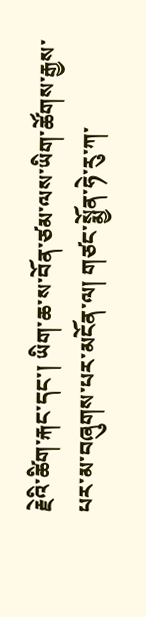རྗེའི་ཚིག་རྐང་དང་། ཡིག་ཆ་ས་བོན་ཙམ་ལས་ཡིག་ཚོགས་རྒྱས་པར་མ་བཞུགས་པར་མངོན་ལ། གཙང་སྨྱོན་ཧེ་རུ་ཀ་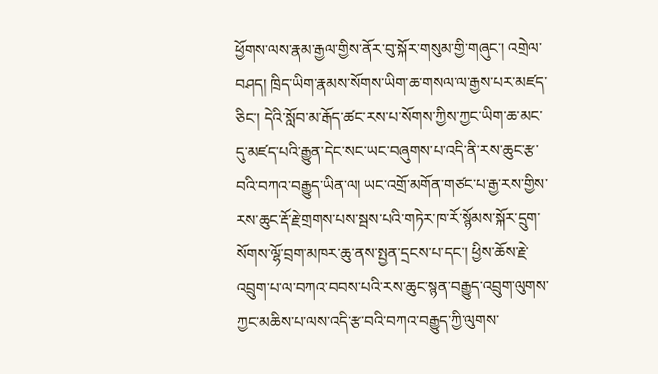ཕྱོགས་ལས་རྣམ་རྒྱལ་གྱིས་ནོར་བུ་སྐོར་གསུམ་གྱི་གཞུང་། འགྲེལ་བཤད། ཁྲིད་ཡིག་རྣམས་སོགས་ཡིག་ཆ་གསལ་ལ་རྒྱས་པར་མཛད་ཅིང་། དེའི་སློབ་མ་རྒོད་ཚང་རས་པ་སོགས་ཀྱིས་ཀྱང་ཡིག་ཆ་མང་དུ་མཛད་པའི་རྒྱུན་དེང་སང་ཡང་བཞུགས་པ་འདི་ནི་རས་ཆུང་རྩ་བའི་བཀའ་བརྒྱུད་ཡིན་ལ། ཡང་འགྲོ་མགོན་གཙང་པ་རྒྱ་རས་གྱིས་རས་ཆུང་རྡོ་རྗེ་གྲགས་པས་སྦས་པའི་གཏེར་ཁ་རོ་སྙོམས་སྐོར་དྲུག་སོགས་ལྷོ་བྲག་མཁར་ཆུ་ནས་སྤྱན་དྲངས་པ་དང་། ཕྱིས་ཆོས་རྗེ་འབྲུག་པ་ལ་བཀའ་བབས་པའི་རས་ཆུང་སྙན་བརྒྱུད་འབྲུག་ལུགས་ཀྱང་མཆིས་པ་ལས་འདི་རྩ་བའི་བཀའ་བརྒྱུད་ཀྱི་ལུགས་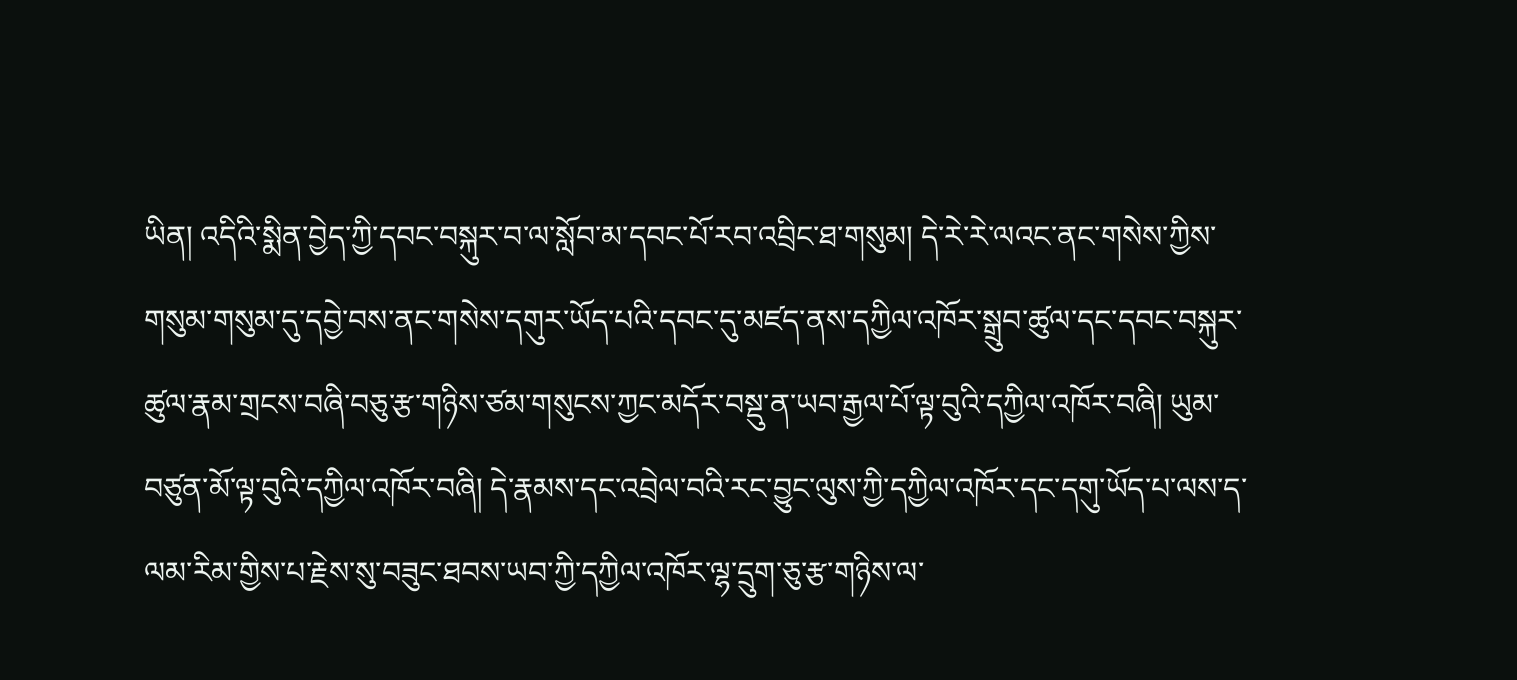ཡིན། འདིའི་སྨིན་བྱེད་ཀྱི་དབང་བསྐུར་བ་ལ་སློབ་མ་དབང་པོ་རབ་འབྲིང་ཐ་གསུམ། དེ་རེ་རེ་ལའང་ནང་གསེས་ཀྱིས་གསུམ་གསུམ་དུ་དབྱེ་བས་ནང་གསེས་དགུར་ཡོད་པའི་དབང་དུ་མཛད་ནས་དཀྱིལ་འཁོར་སྒྲུབ་ཚུལ་དང་དབང་བསྐུར་ཚུལ་རྣམ་གྲངས་བཞི་བཅུ་རྩ་གཉིས་ཙམ་གསུངས་ཀྱང་མདོར་བསྡུ་ན་ཡབ་རྒྱལ་པོ་ལྟ་བུའི་དཀྱིལ་འཁོར་བཞི། ཡུམ་བཙུན་མོ་ལྟ་བུའི་དཀྱིལ་འཁོར་བཞི། དེ་རྣམས་དང་འབྲེལ་བའི་རང་བྱུང་ལུས་ཀྱི་དཀྱིལ་འཁོར་དང་དགུ་ཡོད་པ་ལས་ད་ལམ་རིམ་གྱིས་པ་རྗེས་སུ་བཟུང་ཐབས་ཡབ་ཀྱི་དཀྱིལ་འཁོར་ལྷ་དྲུག་ཅུ་རྩ་གཉིས་ལ་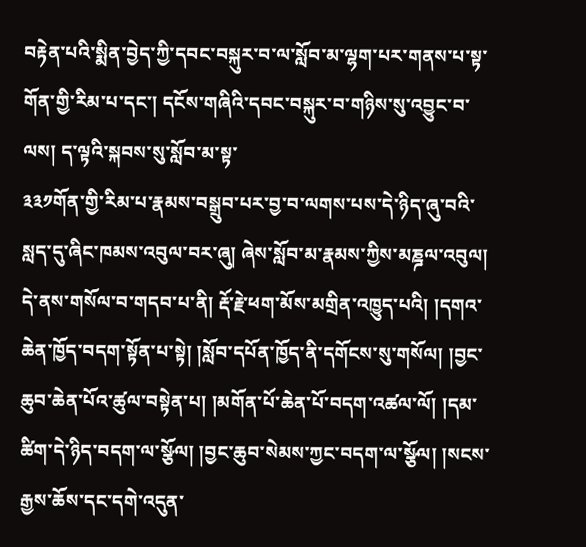བརྟེན་པའི་སྨིན་བྱེད་ཀྱི་དབང་བསྐུར་བ་ལ་སློབ་མ་ལྷག་པར་གནས་པ་སྟ་གོན་གྱི་རིམ་པ་དང་། དངོས་གཞིའི་དབང་བསྐུར་བ་གཉིས་སུ་འབྱུང་བ་ལས། ད་ལྟའི་སྐབས་སུ་སློབ་མ་སྟ་
༣༣༡གོན་གྱི་རིམ་པ་རྣམས་བསྒྲུབ་པར་བྱ་བ་ལགས་པས་དེ་ཉིད་ཞུ་བའི་སླད་དུ་ཞིང་ཁམས་འབུལ་བར་ཞུ། ཞེས་སློབ་མ་རྣམས་ཀྱིས་མཎྜལ་འབུལ། དེ་ནས་གསོལ་བ་གདབ་པ་ནི། རྡོ་རྗེ་ཕག་མོས་མགྲིན་འཁྱུད་པའི། །དགའ་ཆེན་ཁྱོད་བདག་སྟོན་པ་སྟེ། །སློབ་དཔོན་ཁྱོད་ནི་དགོངས་སུ་གསོལ། །བྱང་ཆུབ་ཆེན་པོའ་ཚུལ་བསྟེན་པ། །མགོན་པོ་ཆེན་པོ་བདག་འཚལ་ལོ། །དམ་ཚིག་དེ་ཉིད་བདག་ལ་སྩོལ། །བྱང་ཆུབ་སེམས་ཀྱང་བདག་ལ་སྩོལ། །སངས་རྒྱས་ཆོས་དང་དགེ་འདུན་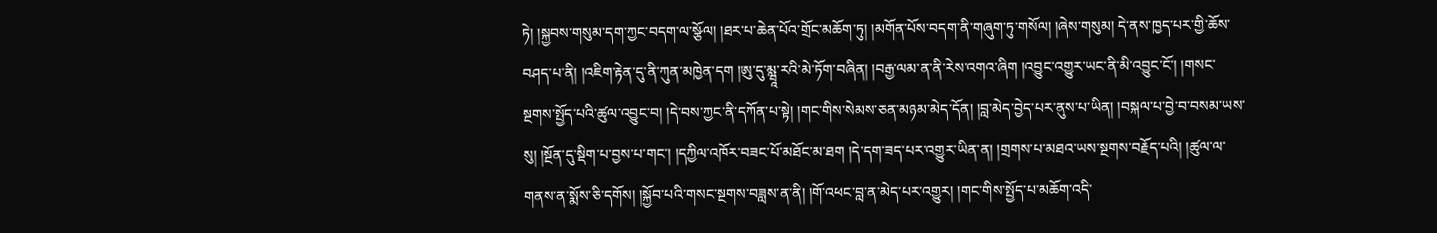ཏེ། །སྐྱབས་གསུམ་དག་ཀྱང་བདག་ལ་སྩོལ། །ཐར་པ་ཆེན་པོའ་གྲོང་མཆོག་ཏུ། །མགོན་པོས་བདག་ནི་གཞུག་ཏུ་གསོལ། །ཞེས་གསུམ། དེ་ནས་ཁྱད་པར་གྱི་ཆོས་བཤད་པ་ནི། །འཇིག་རྟེན་དུ་ནི་ཀུན་མཁྱེན་དག །ཨུ་དུ་མྺཱ་རའི་མེ་ཏོག་བཞིན། །བརྒྱ་ལམ་ན་ནི་རེས་འགའ་ཞིག །འབྱུང་འགྱུར་ཡང་ནི་མི་འབྱུང་ངོ་། །གསང་སྔགས་སྤྱོད་པའི་ཚུལ་འབྱུང་བ། །དེ་བས་ཀྱང་ནི་དཀོན་པ་སྟེ། །གང་གིས་སེམས་ཅན་མཉམ་མེད་དོན། །བླ་མེད་བྱེད་པར་ནུས་པ་ཡིན། །བསྐལ་པ་བྱེ་བ་བསམ་ཡས་སུ། །སྔོན་དུ་སྡིག་པ་བྱས་པ་གང་། །དཀྱིལ་འཁོར་བཟང་པོ་མཐོང་མ་ཐག །དེ་དག་ཟད་པར་འགྱུར་ཡིན་ན། །གྲགས་པ་མཐའ་ཡས་སྔགས་བརྗོད་པའི། །ཚུལ་ལ་གནས་ན་སྨོས་ཅི་དགོས། །སྐྱོབ་པའི་གསང་སྔགས་བཟླས་ན་ནི། །གོ་འཕང་བླ་ན་མེད་པར་འགྱུར། །གང་གིས་སྤྱོད་པ་མཆོག་འདི་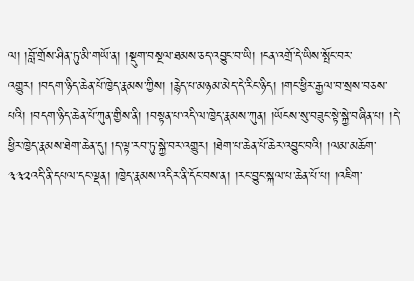ལ། །བློ་གྲོས་ཤིན་ཏུ་མི་གཡོ་ན། །སྡུག་བསྔལ་ཐམས་ཅད་འབྱུང་བ་ཡི། །ངན་འགྲོ་དེ་ཡིས་སྤོང་བར་འགྱུར། །བདག་ཉིད་ཆེན་པོ་ཁྱེད་རྣམས་ཀྱིས། །རྙེད་པ་མཉམ་མེད་དེ་རིང་ཉིད། །གང་ཕྱིར་རྒྱལ་བ་སྲས་བཅས་པའི། །བདག་ཉིད་ཆེན་པོ་ཀུན་གྱིས་ནི། །བསྟན་པ་འདི་ལ་ཁྱེད་རྣམས་ཀུན། །ཡོངས་སུ་བཟུང་སྟེ་སྐྱེ་བཞིན་པ། །དེ་ཕྱིར་ཁྱེད་རྣམས་ཐེག་ཆེན་དུ། །ད་ལྟ་རབ་ཏུ་སྐྱེ་བར་འགྱུར། །ཐེག་པ་ཆེན་པོ་ཆེར་འབྱུང་བའི། །ལམ་མཆོག་
༣༣༢འདི་ནི་དཔལ་དང་ལྡན། །ཁྱེད་རྣམས་འདིར་ནི་དོང་བས་ན། །རང་བྱུང་སྐལ་པ་ཆེན་པོ་པ། །འཇིག་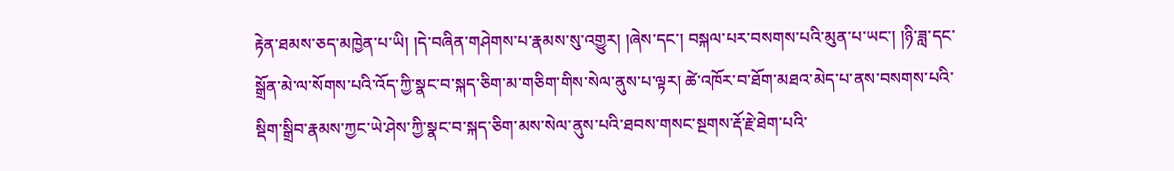རྟེན་ཐམས་ཅད་མཁྱེན་པ་ཡི། །དེ་བཞིན་གཤེགས་པ་རྣམས་སུ་འགྱུར། །ཞེས་དང་། བསྐལ་པར་བསགས་པའི་མུན་པ་ཡང་། །ཉི་ཟླ་དང་སྒྲོན་མེ་ལ་སོགས་པའི་འོད་ཀྱི་སྣང་བ་སྐད་ཅིག་མ་གཅིག་གིས་སེལ་ནུས་པ་ལྟར། ཚེ་འཁོར་བ་ཐོག་མཐའ་མེད་པ་ནས་བསགས་པའི་སྡིག་སྒྲིབ་རྣམས་ཀྱང་ཡེ་ཤེས་ཀྱི་སྣང་བ་སྐད་ཅིག་མས་སེལ་ནུས་པའི་ཐབས་གསང་སྔགས་རྡོ་རྗེ་ཐེག་པའི་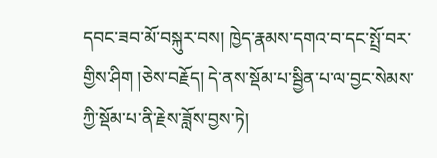དབང་ཟབ་མོ་བསྐུར་བས། ཁྱེད་རྣམས་དགའ་བ་དང་སྤྲོ་བར་གྱིས་ཤིག །ཅེས་བརྗོད། དེ་ནས་སྡོམ་པ་སྦྱིན་པ་ལ་བྱང་སེམས་ཀྱི་སྡོམ་པ་ནི་རྗེས་ཟློས་བྱས་ཏེ།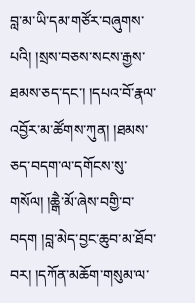བླ་མ་ཡི་དམ་གཙོར་བཞུགས་པའི། །སྲས་བཅས་སངས་རྒྱས་ཐམས་ཅད་དང་། །དཔའ་བོ་རྣལ་འབྱོར་མ་ཚོགས་ཀུན། །ཐམས་ཅད་བདག་ལ་དགོངས་སུ་གསོལ། །ཆྒཻ་མོ་ཞེས་བགྱི་བ་བདག །བླ་མེད་བྱང་ཆུབ་མ་ཐོབ་བར། །དཀོན་མཆོག་གསུམ་ལ་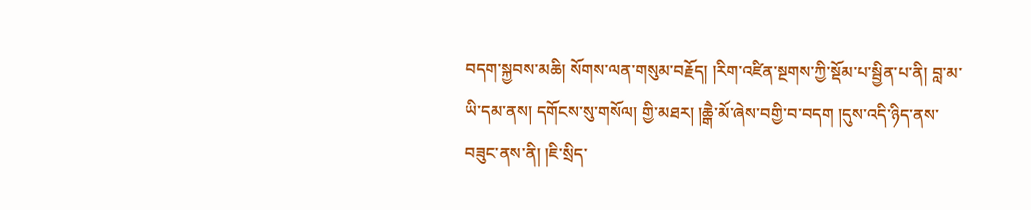བདག་སྐྱབས་མཆི། སོགས་ལན་གསུམ་བརྗོད། །རིག་འཛིན་སྔགས་ཀྱི་སྡོམ་པ་སྦྱིན་པ་ནི། བླ་མ་ཡི་དམ་ནས། དགོངས་སུ་གསོལ། གྱི་མཐར། །ཆྒཻ་མོ་ཞེས་བགྱི་བ་བདག །དུས་འདི་ཉིད་ནས་བཟུང་ནས་ནི། །ཇི་སྲིད་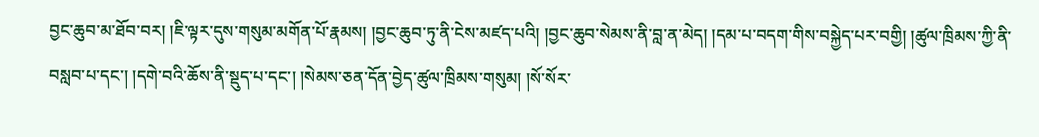བྱང་ཆུབ་མ་ཐོབ་བར། །ཇི་ལྟར་དུས་གསུམ་མགོན་པོ་རྣམས། །བྱང་ཆུབ་ཏུ་ནི་ངེས་མཛད་པའི། །བྱང་ཆུབ་སེམས་ནི་བླ་ན་མེད། །དམ་པ་བདག་གིས་བསྐྱེད་པར་བགྱི། །ཚུལ་ཁྲིམས་ཀྱི་ནི་བསླབ་པ་དང་། །དགེ་བའི་ཆོས་ནི་སྡུད་པ་དང་། །སེམས་ཅན་དོན་བྱེད་ཚུལ་ཁྲིམས་གསུམ། །སོ་སོར་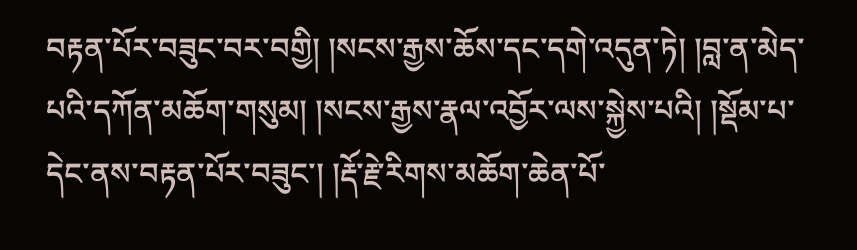བརྟན་པོར་བཟུང་བར་བགྱི། །སངས་རྒྱས་ཆོས་དང་དགེ་འདུན་ཏེ། །བླ་ན་མེད་པའི་དཀོན་མཆོག་གསུམ། །སངས་རྒྱས་རྣལ་འབྱོར་ལས་སྐྱེས་པའི། །སྡོམ་པ་དེང་ནས་བརྟན་པོར་བཟུང་། །རྡོ་རྗེ་རིགས་མཆོག་ཆེན་པོ་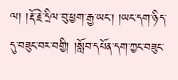ལ། །རྡོ་རྗེ་དྲིལ་བུ་ཕྱག་རྒྱ་ཡང་། །ཡང་དག་ཉིད་དུ་བཟུང་བར་བགྱི། །སློབ་དཔོན་དག་ཀྱང་བཟུང་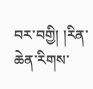བར་བགྱི། །རིན་ཆེན་རིགས་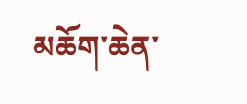མཆོག་ཆེན་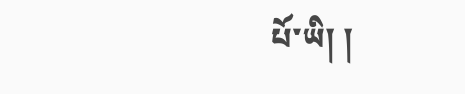པོ་ཡི། །